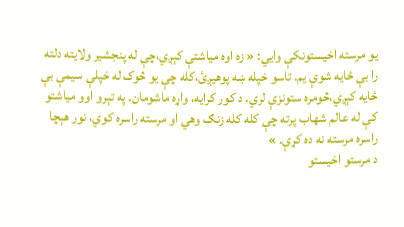یو مرسته اخیستونکې وايي: « زه اوه میاشتې کېږي،چې له پنجشیر ولایته دلته را بې ځایه شوې یم. تاسو خپله ښه پوهیږئ،کله چې یو څوک له خپلې سیمې بې ځایه کېږي،څومره ستونزې لري. د کور کرایه، واړه ماشومان. په تېرو اوو میاشتو کې له عالم شهاب پرته چې کله کله زنګ وهي او مرسته راسره کوي، نور هېچا راسره مرسته نه ده کړې. »
د مرستو اخیستو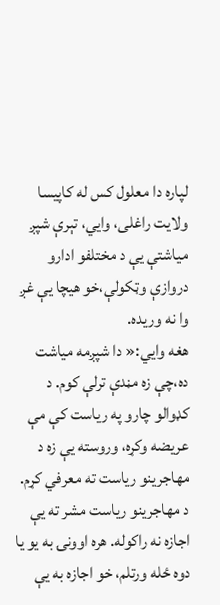لپاره دا معلول کس له کاپیسا ولایت راغلی، وايي، تېرې شپږ مياشتې يې د مختلفو ادارو دروازې وټکولې،خو هیچا يې غږ وا نه وریده.
هغه وايي:« دا شپږمه میاشت ده،چې زه مڼدې ترلې کوم. د کډوالو چارو په ریاست کې مې عریضه وکړه، وروسته یې زه د مهاجرینو ریاست ته معرفي کړم. د مهاجرینو ریاست مشر ته یې اجازه نه راکوله. هره اوونۍ به یو یا دوه ځله ورتلم، خو اجازه به یې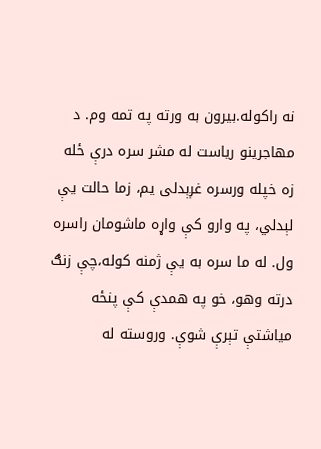نه راکوله.بیرون به ورته په تمه وم. د مهاجرینو ریاست له مشر سره درې ځله زه خپله ورسره غږېدلی یم، زما حالت یې
لېدلي، په وارو کې واړه ماشومان راسره ول. له ما سره به یې ژمنه کوله،چې زنګ درته وهو، خو په همدې کې پنځه میاشتې تېرې شوې. وروسته له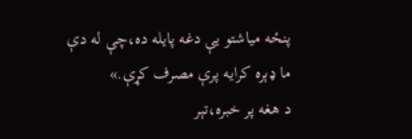پنځه میاشتو یې دغه پایله ده،چې له دې ما ډېره کرایه پرې مصرف کړې.»
د هغه پر خبره،تېر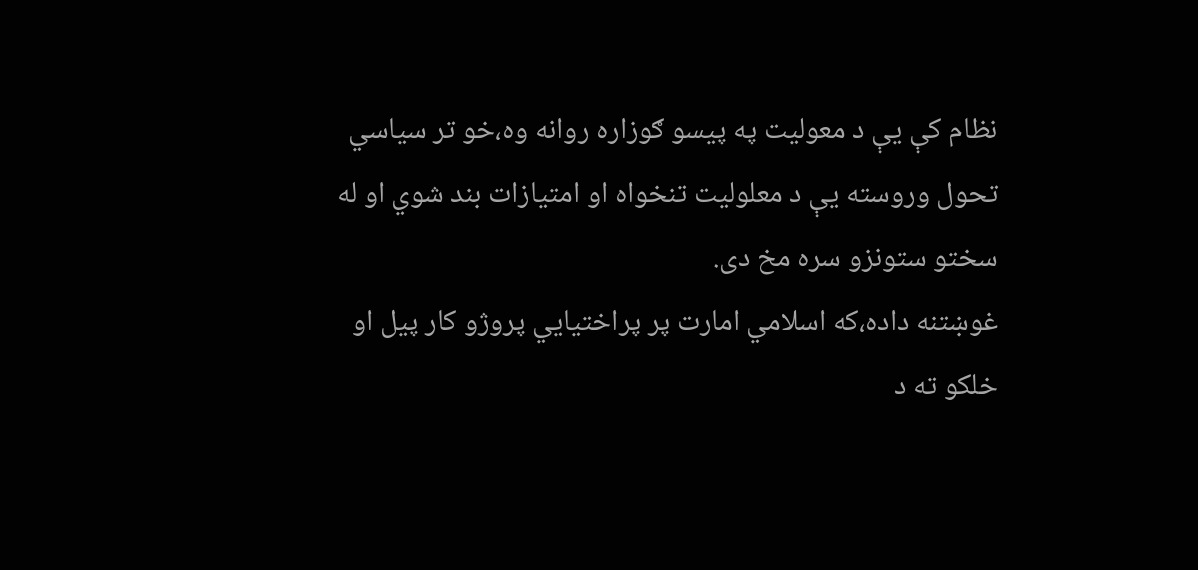نظام کې يې د معولیت په پيسو ګوزاره روانه وه،خو تر سیاسي تحول وروسته یې د معلولیت تنخواه او امتیازات بند شوي او له سختو ستونزو سره مخ دی.
غوښتنه داده،که اسلامي امارت پر پراختیايي پروژو کار پيل او خلکو ته د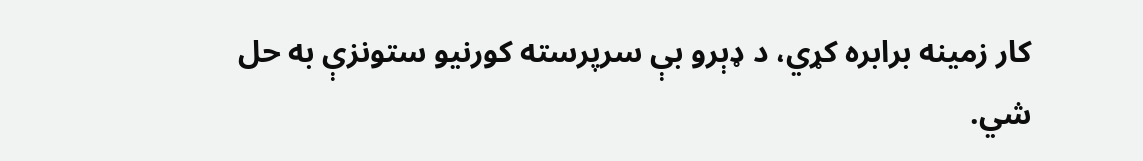کار زمینه برابره کړي، د ډېرو بې سرپرسته کورنیو ستونزې به حل شي.